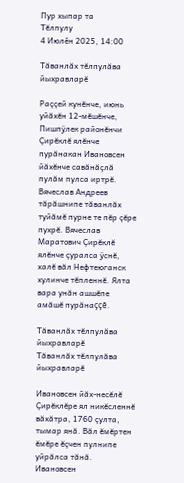Пур хыпар та
Тĕлпулу
4 Июлӗн 2025, 14:00

Тăванлăх тĕлпулăва йыхравларĕ

Раççей кунĕнче, июнь уйăхĕн 12-мĕшĕнче, Пишпÿлек районĕнчи Çирĕклĕ ялĕнче пурăнакан Ивановсен йăхĕнче савăнăçлă пулăм пулса иртрĕ. Вячеслав Андреев тăрăшнипе тăванлăх туйăмĕ пурне те пĕр çĕре пухрĕ. Вячеслав Маратович Çирĕклĕ ялĕнче çуралса ÿснĕ, халĕ вăл Нефтеюганск хулинче тĕпленнĕ. Ялта вара унăн ашшĕпе амăшĕ пурăнаççĕ.

Тăванлăх тĕлпулăва йыхравларĕ
Тăванлăх тĕлпулăва йыхравларĕ

Ивановсен йăх-несĕлĕ Çирĕклĕре ял никĕсленнĕ вăхăтра, 1760 çулта, тымар янă. Вăл ĕмĕртен ĕмĕре ĕçчен пулнипе уйрăлса тăнă. Ивановсен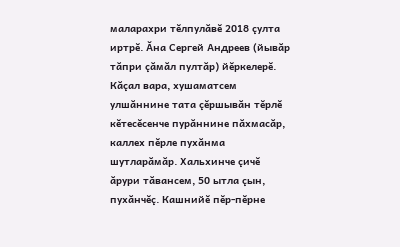маларахри тĕлпулăвĕ 2018 çулта иртрĕ. Ăна Сергей Андреев (йывăр тăпри çăмăл пултăр) йĕркелерĕ. Кăçал вара, хушаматсем улшăннине тата çĕршывăн тĕрлĕ кĕтесĕсенче пурăннине пăхмасăр, каллех пĕрле пухăнма шутларăмăр. Хальхинче çичĕ ăрури тăвансем, 50 ытла çын, пухăнчĕç. Кашнийĕ пĕр-пĕрне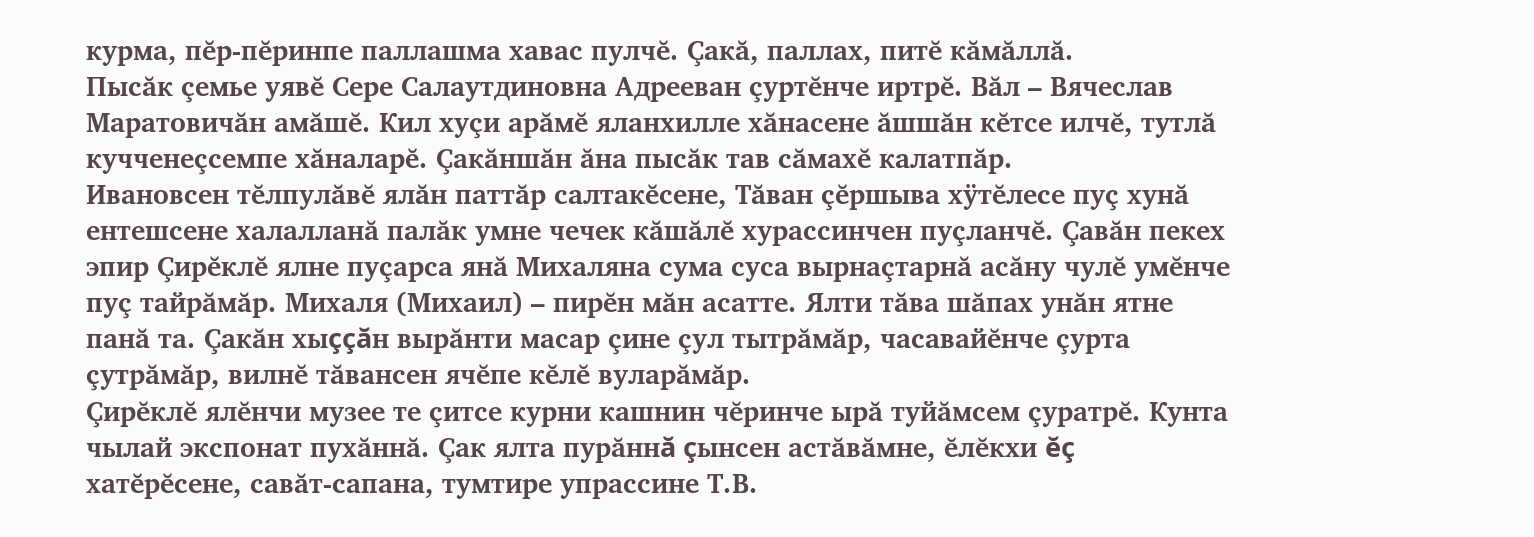курма, пĕр-пĕринпе паллашма хавас пулчĕ. Çакă, паллах, питĕ кăмăллă.
Пысăк çемье уявĕ Сере Салаутдиновна Адрееван çуртĕнче иртрĕ. Вăл – Вячеслав Маратовичăн амăшĕ. Кил хуçи арăмĕ яланхилле хăнасене ăшшăн кĕтсе илчĕ, тутлă кучченеçсемпе хăналарĕ. Çакăншăн ăна пысăк тав сăмахĕ калатпăр.
Ивановсен тĕлпулăвĕ ялăн паттăр салтакĕсене, Тăван çĕршыва хÿтĕлесе пуç хунă ентешсене халалланă палăк умне чечек кăшăлĕ хурассинчен пуçланчĕ. Çавăн пекех эпир Çирĕклĕ ялне пуçарса янă Михаляна сума суса вырнаçтарнă асăну чулĕ умĕнче пуç тайрăмăр. Михаля (Михаил) – пирĕн мăн асатте. Ялти тăва шăпах унăн ятне панă та. Çакăн хыççăн вырăнти масар çине çул тытрăмăр, часавайĕнче çурта çутрăмăр, вилнĕ тăвансен ячĕпе кĕлĕ вуларăмăр.
Çирĕклĕ ялĕнчи музее те çитсе курни кашнин чĕринче ырă туйăмсем çуратрĕ. Кунта чылай экспонат пухăннă. Çак ялта пурăннă çынсен астăвăмне, ĕлĕкхи ĕç хатĕрĕсене, савăт-сапана, тумтире упрассине Т.В.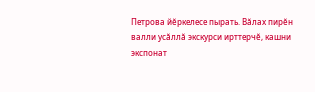Петрова йĕркелесе пырать. Вăлах пирĕн валли усăллă экскурси ирттерчĕ, кашни экспонат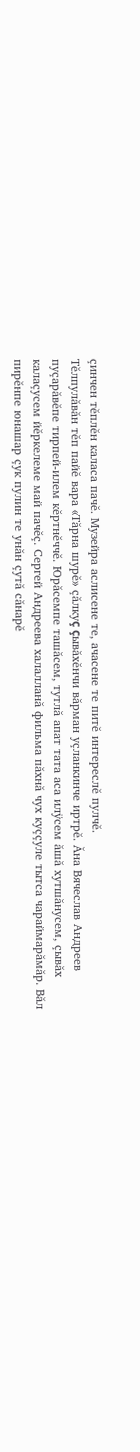çинчен тĕплĕн каласа пачĕ. Музейра аслисене те, ачасене те питĕ интереслĕ пулчĕ.
Тĕлпулăвăн тĕп пайĕ вара «Тăрна шурĕ» çăлкуç çывăхĕнчи вăрман уçланкинче иртрĕ. Ăна Вячеслав Андреев пуçарăвĕпе тирпей-илем кĕртнĕччĕ. Юрăсемпе ташăсем, тутлă апат тата аса илÿсем ăшă хутшăнусем, çывăх калаçусем йĕркелеме май пачĕç. Сергей Андреева халалланă фильма пăхнă чух куççуле тытса чараймарăмăр. Вăл пирĕнпе юнашар çук пулин те унăн çутă сăнарĕ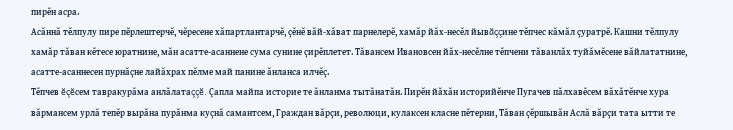пирĕн асра.
Асăннă тĕлпулу пире пĕрлештерчĕ, чĕресене хăпартлантарчĕ, çĕнĕ вăй-хăват парнелерĕ, хамăр йăх-несĕл йывăççине тĕпчес кăмăл çуратрĕ. Кашни тĕлпулу хамăр тăван кĕтесе юратнине, мăн асатте-асаннене сума сунине çирĕплетет. Тăвансем Ивановсен йăх-несĕлне тĕпчени тăванлăх туйăмĕсене вăйлататнине, асатте-асаннесен пурнăçне лайăхрах пĕлме май панине ăнланса илчĕç.
Тĕпчев ĕçĕсем тавракурăма анлăлатаççĕ. Çапла майпа историе те ăнланма тытăнатăн. Пирĕн йăхăн историйĕнче Пугачев пăлхавĕсем вăхăтĕнче хура вăрмансем урлă тепĕр вырăна пурăнма куçнă самантсем, Граждан вăрçи, революци, кулаксен класне пĕтерни, Тăван çĕршывăн Аслă вăрçи тата ытти те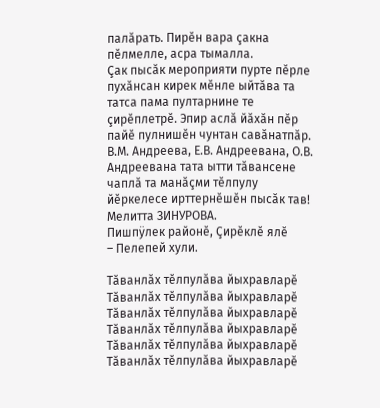палăрать. Пирĕн вара çакна пĕлмелле, асра тымалла.
Çак пысăк мероприяти пурте пĕрле пухăнсан кирек мĕнле ыйтăва та татса пама пултарнине те çирĕплетрĕ. Эпир аслă йăхăн пĕр пайĕ пулнишĕн чунтан савăнатпăр. В.М. Андреева, Е.В. Андреевана, О.В. Андреевана тата ытти тăвансене чаплă та манăçми тĕлпулу йĕркелесе ирттернĕшĕн пысăк тав!
Мелитта ЗИНУРОВА.
Пишпÿлек районĕ, Çирĕклĕ ялĕ
– Пелепей хули.

Тăванлăх тĕлпулăва йыхравларĕ
Тăванлăх тĕлпулăва йыхравларĕ
Тăванлăх тĕлпулăва йыхравларĕ
Тăванлăх тĕлпулăва йыхравларĕ
Тăванлăх тĕлпулăва йыхравларĕ
Тăванлăх тĕлпулăва йыхравларĕ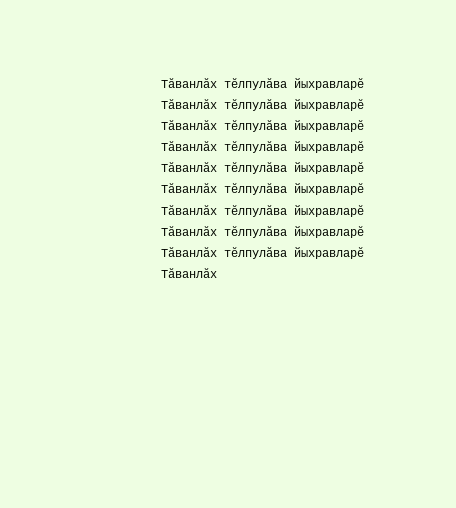Тăванлăх тĕлпулăва йыхравларĕ
Тăванлăх тĕлпулăва йыхравларĕ
Тăванлăх тĕлпулăва йыхравларĕ
Тăванлăх тĕлпулăва йыхравларĕ
Тăванлăх тĕлпулăва йыхравларĕ
Тăванлăх тĕлпулăва йыхравларĕ
Тăванлăх тĕлпулăва йыхравларĕ
Тăванлăх тĕлпулăва йыхравларĕ
Тăванлăх тĕлпулăва йыхравларĕ
Тăванлăх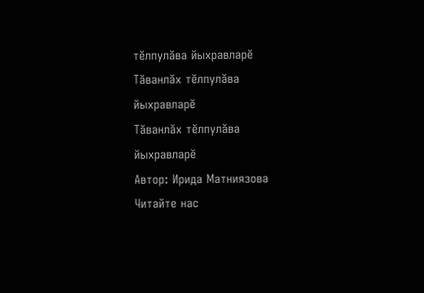тĕлпулăва йыхравларĕ
Тăванлăх тĕлпулăва йыхравларĕ
Тăванлăх тĕлпулăва йыхравларĕ
Автор: Ирида Матниязова
Читайте нас